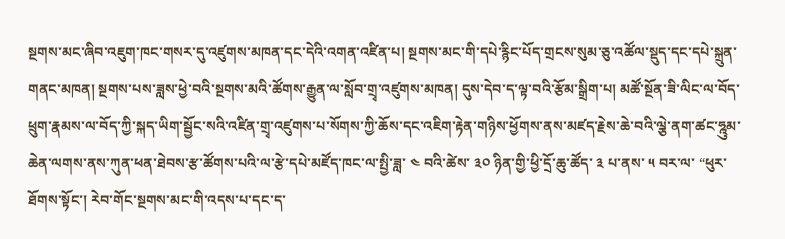སྔགས་མང་ཞིབ་འཇུག་ཁང་གསར་དུ་འཛུགས་མཁན་དང་དེའི་འགན་འཛིན་པ། སྔགས་མང་གི་དཔེ་རྙིང་པོད་གྲངས་སུམ་ཅུ་འཚོལ་སྡུད་དང་དཔེ་སྐྲུན་གནང་མཁན། སྔགས་པས་ཟླས་ཕྱེ་བའི་སྔགས་མའི་ཚོགས་རྒྱུན་ལ་སློབ་གྲྭ་འཛུགས་མཁན། དུས་དེབ་ད་ལྟ་བའི་རྩོམ་སྒྲིག་པ། མཚོ་སྔོན་ཟི་ལིང་ལ་བོད་ཕྲུག་རྣམས་ལ་བོད་ཀྱི་སྐད་ཡིག་སྦྱོང་སའི་འཛིན་གྲྭ་འཛུགས་པ་སོགས་ཀྱི་ཆོས་དང་འཇིག་རྟེན་གཉིས་ཕྱོགས་ནས་མཛད་རྗེས་ཆེ་བའི་ལྕེ་ནག་ཚང་ཧྰུམ་ཆེན་ལགས་ནས་ཀུན་ཕན་ཐེབས་རྩ་ཚོགས་པའི་ལ་རྩེ་དཔེ་མཛོད་ཁང་ལ་སྤྱི་ཟླ་ ༤ བའི་ཚེས་ ༣༠ ཉིན་གྱི་ཕྱི་དྲོ་ཆུ་ཚོད་ ༣ པ་ནས་ ༥ བར་ལ་ “ཕུར་ཐོགས་སྟོང་། རེབ་གོང་སྔགས་མང་གི་འདས་པ་དང་ད་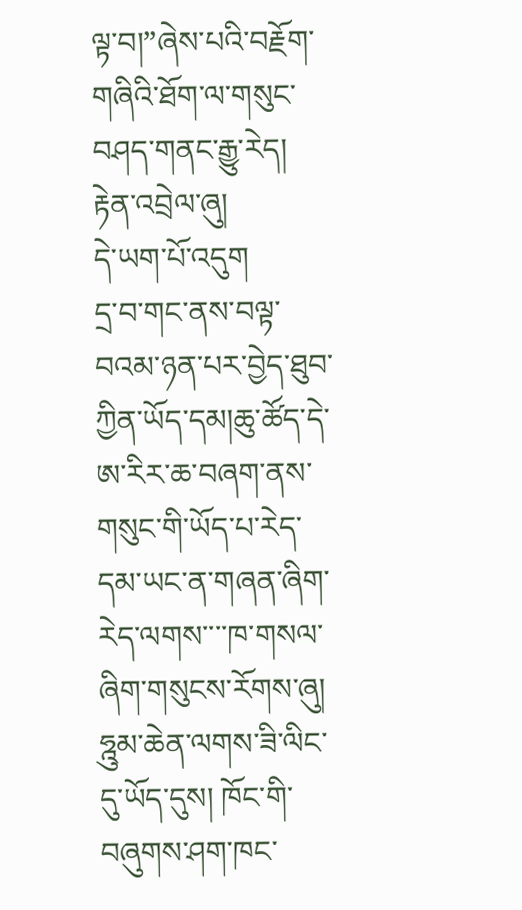ལྟ་བ།”ཞེས་པའི་བརྗོག་གཞིའི་ཐོག་ལ་གསུང་བཤད་གནང་རྒྱུ་རེད།
རྟེན་འབྲེལ་ཞུ།
དེ་ཡག་པོ་འདུག
དྲ་བ་གང་ནས་བལྟ་བའམ་ཉན་པར་བྱེད་ཐུབ་ཀྱིན་ཡོད་དམ།ཆུ་ཚོད་དེ་ཨ་རིར་ཆ་བཞག་ནས་གསུང་གི་ཡོད་པ་རེད་དམ་ཡང་ན་གཞན་ཞིག་རེད་ལགས་་་་ཁ་གསལ་ཞིག་གསུངས་རོགས་ཞུ།
ཧྰུམ་ཆེན་ལགས་ཟི་ལིང་དུ་ཡོད་དུས། ཁོང་གི་བཞུགས་ཤག་ཁང་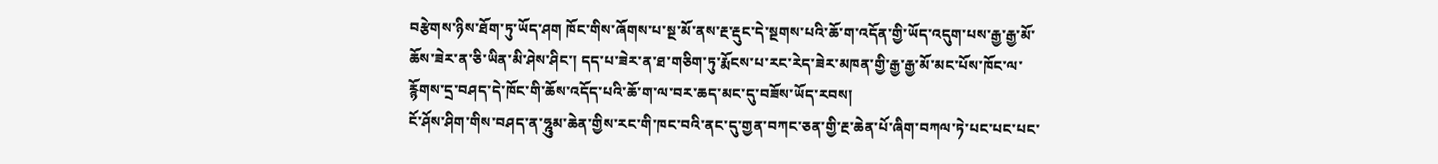བརྩེགས་ཉིས་ཐོག་ཏུ་ཡོད་ཤག ཁོང་གིས་ཞོགས་པ་སྔ་མོ་ནས་རྔ་རྡུང་དེ་སྔགས་པའི་ཆོ་ག་འདོན་གྱི་ཡོད་འདུག་པས་རྒྱ་རྒྱ་མོ་ཆོས་ཟེར་ན་ཅི་ཡིན་མི་ཤེས་ཤིང་། དད་པ་ཟེར་ན་ཐ་གཅིག་ཏུ་རྨོངས་པ་རང་རེད་ཟེར་མཁན་གྱི་རྒྱ་རྒྱ་མོ་མང་པོས་ཁོང་ལ་རྙོགས་དྲ་བཤད་དེ་ཁོང་གི་ཆོས་འདོད་པའི་ཆོ་ག་ལ་བར་ཆད་མང་དུ་བཟོས་ཡོད་རབས།
ངོ་ཤོས་ཤིག་གིས་བཤད་ན་ཧྰུམ་ཆེན་གྱིས་རང་གི་ཁང་བའི་ནང་དུ་གྱན་བཀང་ཅན་གྱི་རྔ་ཆེན་པོ་ཞིག་བཀལ་ཏེ་པང་པང་པང་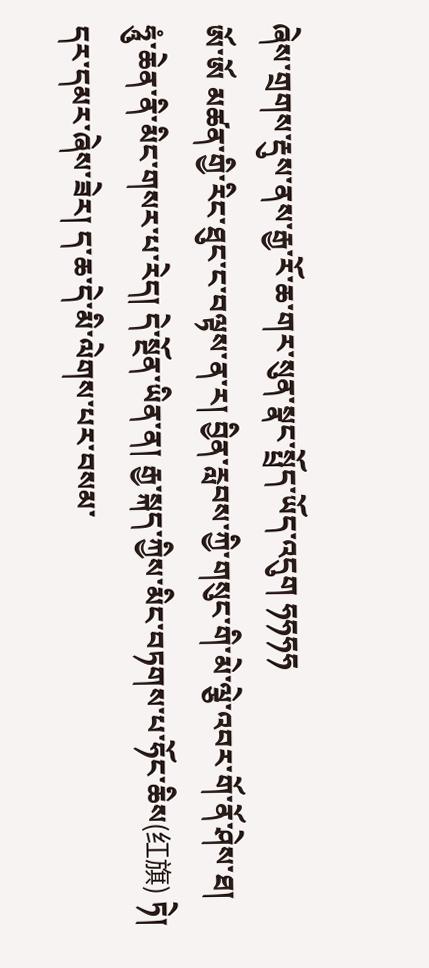ཞེས་གྲགས་རྡུས་ནས་རྒྱ་རོ་ཆ་གར་སུན་སྣང་སྤྲོད་ཡོད་འདུག ཧཧཧཧ
ཨོ་ཨོ མཚན་གྱི་རིང་ཐུང་ང་བལྟས་ན་ར། བྱིན་རླབས་ཀྱི་གསུང་གི་མེ་ལྕེ་འབར་གོ་ནོ་ཤེས་ཐ།
ཧཱུཾ་ཆེན་ནི་མིང་གསར་པ་རེད། དེ་སྔོན་ཡིན་ན། རྒྱ་སྐད་ཀྱིས་མིང་བཏགས་པ་ཧོང་ཆིས(红旗) ཏེ། དར་དམར་ཞེས་ཟེར། ད་ཆ་དེ་མི་ལེགས་པར་བསམ་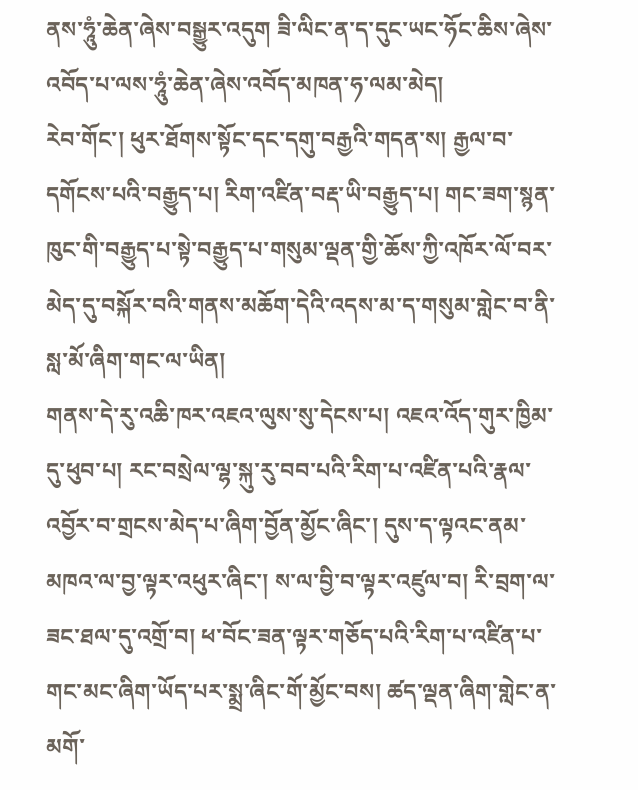ནས་ཧཱུཾ་ཆེན་ཞེས་བསྒྱུར་འདུག ཟི་ལིང་ན་ད་དུང་ཡང་ཧོང་ཆིས་ཞེས་འབོད་པ་ལས་ཧཱུཾ་ཆེན་ཞེས་འབོད་མཁན་ཧ་ལམ་མེད།
རེབ་གོང་། ཕུར་ཐོགས་སྟོང་དང་དགུ་བརྒྱའི་གདན་ས། རྒྱལ་བ་དགོངས་པའི་བརྒྱུད་པ། རིག་འཛིན་བརྡ་ཡི་བརྒྱུད་པ། གང་ཟག་སྙན་ཁུང་གི་བརྒྱུད་པ་སྟེ་བརྒྱུད་པ་གསུམ་ལྡན་གྱི་ཆོས་ཀྱི་འཁོར་ལོ་བར་མེད་དུ་བསྐོར་བའི་གནས་མཆོག་དེའི་འདས་མ་ད་གསུམ་གླེང་བ་ནི་སླ་མོ་ཞིག་གང་ལ་ཡིན།
གནས་དེ་རུ་འཆི་ཁར་འཇའ་ལུས་སུ་དེངས་པ། འཇའ་འོད་གུར་ཁྱིམ་དུ་ཕུབ་པ། རང་བསྲེལ་ལྷ་སྐུ་རུ་བབ་པའི་རིག་པ་འཛིན་པའི་རྣལ་འབྱོར་བ་གྲངས་མེད་པ་ཞིག་བྱོན་མྱོང་ཞིང་། དུས་ད་ལྟའང་ནམ་མཁའ་ལ་བྱ་ལྟར་འཕུར་ཞིང་། ས་ལ་བྱི་བ་ལྟར་འཛུལ་བ། རི་བྲག་ལ་ཟང་ཐལ་དུ་འགྲོ་བ། ཕ་བོང་ཟན་ལྟར་གཅོད་པའི་རིག་པ་འཛིན་པ་གང་མང་ཞིག་ཡོད་པར་སྨྲ་ཞིང་གོ་མྱོང་བས། ཚད་ལྡན་ཞིག་གླེང་ན་མགོ་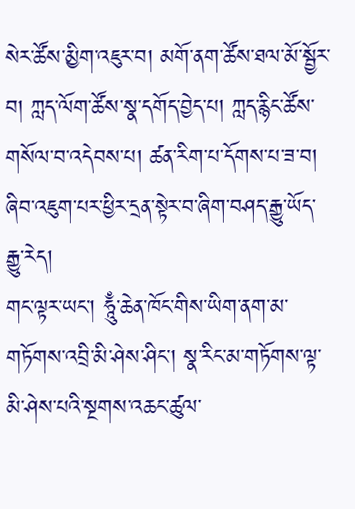སེར་ཚོས་མྱིག་འཇུར་བ། མགོ་ནག་ཚོས་ཐལ་མོ་སྦྱོར་བ། ཀླད་ལོག་ཚོས་སྣ་དགོད་བྱེད་པ། ཀླད་རྙིང་ཚོས་གསོལ་བ་འདེབས་པ། ཚན་རིག་པ་དོགས་པ་ཟ་བ། ཞིབ་འཇུག་པར་ཕྱིར་དྲན་སྟེར་བ་ཞིག་བཤད་རྒྱུ་ཡོད་རྒྱུ་རེད།
གང་ལྟར་ཡང་། ཧཱུྃ་ཆེན་ཁོང་གིས་ཡིག་ནག་མ་གཏོགས་འབྲི་མི་ཤེས་ཤིང་། སྣ་རིང་མ་གཏོགས་ལྟ་མི་ཤེས་པའི་སྔགས་འཆང་ཚུལ་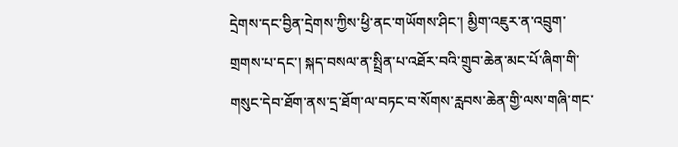དྲེགས་དང་བྱིན་དྲེགས་ཀྱིས་ཕྱི་ནང་གཡོགས་ཤིང་། མྱིག་འཇུར་ན་འབྲུག་གྲགས་པ་དང་། སྐད་བསལ་ན་སྤྲིན་པ་འཐོར་བའི་གྲུབ་ཆེན་མང་པོ་ཞིག་གི་གསུང་དེབ་ཐོག་ནས་དྲ་ཐོག་ལ་བཏང་བ་སོགས་རླབས་ཆེན་གྱི་ལས་གཞི་གང་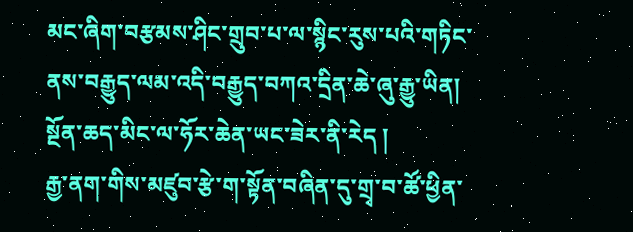མང་ཞིག་བརྩམས་ཤིང་གྲུབ་པ་ལ་སྙིང་རུས་པའི་གཏིང་ནས་བརྒྱུད་ལམ་འདི་བརྒྱུད་བཀའ་དྲིན་ཆེ་ཞུ་རྒྱུ་ཡིན།
སྔོན་ཆད་མིང་ལ་ཧོར་ཆེན་ཡང་ཟེར་ནི་རེད །
རྒྱ་ནག་གིས་མཛུབ་རྩེ་ག་སྟོན་བཞིན་དུ་གྲྭ་བ་ཚོ་ཕྱིན་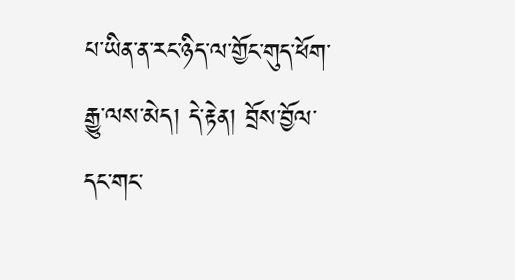པ་ཡིན་ན་རང་ཉིད་ལ་གྱོང་གུད་ཕོག་རྒྱུ་ལས་མེད། དེ་རྟེན། བྲོས་བྱོལ་དང་གང་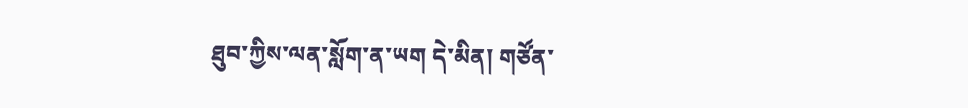ཐུབ་ཀྱིས་ལན་སློག་ན་ཡག དེ་མིན། གཙོན་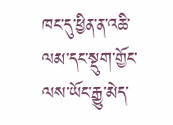ཁང་དུ་ཕྱིན་ན་འཆི་ལམ་དང་སྡུག་གྱོང་ལས་ཡོང་རྒྱུ་མེད་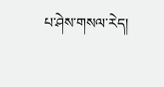པ་ཤེས་གསལ་རེད།